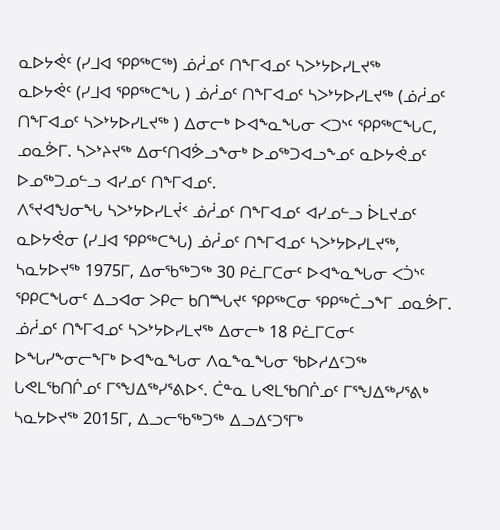ᓇᐅᔭᕚᑦ (ᓯᒧᐊ ᕿᑭᖅᑕᖅ) ᓅᓲᓄᑦ ᑎᖕᒥᐊᓄᑦ ᓴᐳᔾᔭᐅᓯᒪᔪᖅ
ᓇᐅᔭᕚᑦ (ᓯᒧᐊ ᕿᑭᖅᑕᖓ ) ᓅᓲᓄᑦ ᑎᖕᒥᐊᓄᑦ ᓴᐳᔾᔭᐅᓯᒪᔪᖅ (ᓅᓲᓄᑦ ᑎᖕᒥᐊᓄᑦ ᓴᐳᔾᔭᐅᓯᒪᔪᖅ ) ᐃᓂᓕᒃ ᐅᐊᖕᓇᖓᓂ ᐸᑐᔅᑦ ᕿᑭᖅᑕᖓᑕ, ᓄᓇᕘᒥ. ᓴᐳᔾᔨᔪᖅ ᐃᓂᑦᑎᐊᕘᓗᖕᓂᒃ ᐅᓄᖅᑐᐊᓗᖕᓄᑦ ᓇᐅᔭᕚᓄᑦ ᐅᓄᖅᑐᓄᓪᓗ ᐊᓯᓄᑦ ᑎᖕᒥᐊᓄᑦ.
ᐱᕐᔪᐊᖑᓂᖓ ᓴᐳᔾᔭᐅᓯᒪᔫᑉ ᓅᓲᓄᑦ ᑎᖕᒥᐊᓄᑦ ᐊᓯᓄᓪᓗ ᐆᒪᔪᓄᑦ
ᓇᐅᔭᕚᓂ (ᓯᒧᐊ ᕿᑭᖅᑕᖓ) ᓅᓲᓄᑦ ᑎᖕᒥᐊᓄᑦ ᓴᐳᔾᔭᐅᓯᒪᔪᖅ, ᓴᓇᔭᐅᔪᖅ 1975ᒥ, ᐃᓂᖃᖅᑐᖅ 30 ᑭᓛᒥᑕᓂᑦ ᐅᐊᖕᓇᖓᓂ ᐸᑑᔅᑦ ᕿᑭᑕᖓᓂᑦ ᐃᓗᐊᓂ ᐳᑭᓕ ᑲᑎᙵᔪᑦ ᕿᑭᖅᑕᓂ ᕿᑭᖅᑖᓗᖕᒥ ᓄᓇᕘᒥ. ᓅᓲᓄᑦ ᑎᖕᒥᐊᓄᑦ ᓴᐳᔾᔭᐅᓯᒪᔪᖅ ᐃᓂᓕᒃ 18 ᑭᓛᒥᑕᓂᑦ ᐅᖓᓯᖕᓂᓕᖕᒥᒃ ᐅᐊᖕᓇᖓᓂ ᐱᓇᖕᓇᖓᓂ ᖃᐅᓱᐃᑦᑐᖅ ᒐᕙᒪᖃᑎᒌᓄᑦ ᒥᕐᖑᐃᖅᓯᕐᕕᐅᑉ. ᑖᓐᓇ ᒐᕙᒪᖃᑎᒌᓄᑦ ᒥᕐᖑᐃᖅᓯᕐᕕᒃ ᓴᓇᔭᐅᔪᖅ 2015ᒥ, ᐃᓗᓕᖃᖅᑐᖅ ᐃᓗᐃᑦᑐᕐᒥᒃ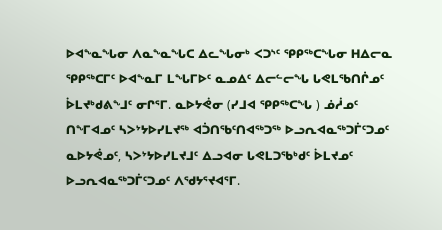ᐅᐊᖕᓇᖓᓂ ᐱᓇᖕᓇᖓᑕ ᐃᓚᖓᓂᒃ ᐸᑐᔅᑦ ᕿᑭᖅᑕᖓᓂ ᕼᐃᓕᓇ ᕿᑭᖅᑕᒥᑦ ᐅᐊᖕᓇᒥ ᒪᖓᒥᐅᑦ ᓇᓄᐃᑦ ᐃᓕᓪᓕᖓ ᒐᕙᒪᖃᑎᒌᓄᑦ ᐆᒪᔪᒃᑯᕕᖕᒧᑦ ᓂᒋᕐᒥ. ᓇᐅᔭᕚᓂ (ᓯᒧᐊ ᕿᑭᖅᑕᖓ ) ᓅᓲᓄᑦ ᑎᖕᒥᐊᓄᑦ ᓴᐳᔾᔭᐅᓯᒪᔪᖅ ᐊᑑᑎᖃᑦᑎᐊᖅᑐᖅ ᐅᓗᕆᐊᓇᖅᑐᒦᑦᑐᓄᑦ ᓇᐅᔭᕚᓄᑦ, ᓴᐳᔾᔭᐅᓯᒪᔪᒧᑦ ᐃᓗᐊᓂ ᒐᕙᒪᑐᖃᒃᑯᑦ ᐆᒪᔪᓄᑦ ᐅᓗᕆᐊᓇᖅᑐᒦᑦᑐᓄᑦ ᐱᖁᔭᕐᔪᐊᕐᒥ.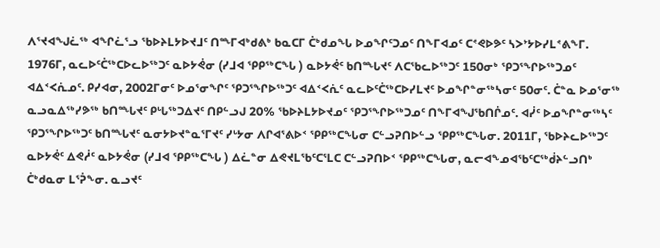ᐱᕐᔪᐊᖑᓛᖅ ᐊᖏᓛᕐᓗ ᖃᐅᔨᒪᔭᐅᔪᒧᑦ ᑎᖖᒥᐊᒃᑯᕕᒃ ᑲᓇᑕᒥ ᑖᒃᑯᓄᖓ ᐅᓄᖏᑦᑐᓄᑦ ᑎᖕᒥᐊᓄᑦ ᑕᕝᕙᐅᕗᑦ ᓴᐳᔾᔭᐅᓯᒪᕝᕕᖕᒥ.
1976ᒥ, ᓇᓚᐅᑦᑖᖅᑕᐅᓚᐅᖅᑐᑦ ᓇᐅᔭᕚᓂ (ᓯᒧᐊ ᕿᑭᖅᑕᖓ ) ᓇᐅᔭᕚᑦ ᑲᑎᙵᔪᑦ ᐱᑕᖃᓚᐅᖅᑐᑦ 150ᓂᒃ ᕿᑐᕐᖏᐅᖅᑐᓄᑦ ᐊᐃᑉᐸᕇᓄᑦ. ᑭᓯᐊᓂ, 2002ᒥᓂᑦ ᐅᓄᕐᓂᖏᑦ ᕿᑐᕐᖏᐅᖅᑐᑦ ᐊᐃᑉᐸᕇᑦ ᓇᓚᐅᑦᑖᖅᑕᐅᓯᒪᔪᑦ ᐅᓄᖏᓐᓂᖅᓴᓂᑦ 50ᓂᑦ. ᑖᓐᓇ ᐅᓄᕐᓂᖅ ᓇᓗᓇᐃᖅᓯᕗᖅ ᑲᑎᙵᔪᑦ ᑭᒡᒐᖅᑐᐃᔪᑦ ᑎᑭᓪᓗᒍ 20% ᖃᐅᔨᒪᔭᐅᔪᓄᑦ ᕿᑐᕐᖏᐅᖅᑐᓄᑦ ᑎᖕᒥᐊᖑᖃᑎᒌᓄᑦ. ᐊᓰᑦ ᐅᓄᖏᓐᓂᖅᓴᑦ ᕿᑐᕐᖏᐅᖅᑐᑦ ᑲᑎᙵᔪᑦ ᓇᓂᔭᐅᔪᓐᓇᕐᒥᔪᑦ ᓯᒡᔭᓂ ᐱᒋᐊᕐᕕᐅᑉ ᕿᑭᖅᑕᖓᓂ ᑕᓪᓗᕈᑎᐅᓪᓗ ᕿᑭᖅᑕᖓᓂ. 2011ᒥ, ᖃᐅᔨᓚᐅᖅᑐᑦ ᓇᐅᔭᕚᑦ ᐃᕙᓲᑦ ᓇᐅᔭᕚᓂ (ᓯᒧᐊ ᕿᑭᖅᑕᖓ ) ᐃᓛᓐᓂ ᐃᕙᔪᒪᖃᑦᑕᕐᒪᑕ ᑕᓪᓗᕈᑎᐅᑉ ᕿᑭᖅᑕᖓᓂ, ᓇᓕᐊᖕᓄᐊᖃᑦᑕᖅᑰᔨᓪᓗᑎᒃ ᑖᒃᑯᓇᓂ ᒪᕐᕉᖕᓂ. ᓇᓗᔪᑦ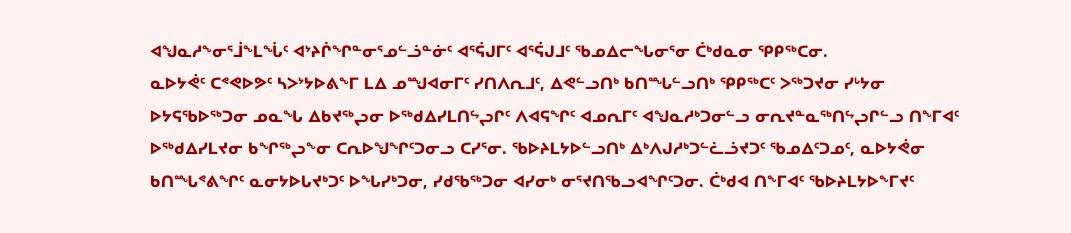ᐊᖑᓇᓱᖕᓂᕐᒨᖕᒪᖔᑦ ᐊᔾᔨᒌᖏᓐᓂᕐᓄᓪᓘᓐᓃᑦ ᐊᕐᕌᒍᒥᑦ ᐊᕐᕌᒍᒧᑦ ᖃᓄᐃᓕᖓᓂᕐᓂ ᑖᒃᑯᓇᓂ ᕿᑭᖅᑕᓂ.
ᓇᐅᔭᕚᑦ ᑕᕝᕙᐅᕗᑦ ᓴᐳᔾᔭᐅᕕᖕᒥ ᒪᐃ ᓄᙳᐊᓂᒥᑦ ᓯᑎᐱᕆᒧᑦ, ᐃᕙᓪᓗᑎᒃ ᑲᑎᙵᓪᓗᑎᒃ ᕿᑭᖅᑕᑦ ᐳᖅᑐᔪᓂ ᓯᒡᔭᓂ ᐅᔭᕋᖃᐅᖅᑐᓂ ᓄᓇᖓ ᐃᑲᔪᖅᖢᓂ ᐅᖅᑯᐃᓯᒪᑎᖦᖢᒋᑦ ᐱᐊᕋᖏᑦ ᐊᓄᕆᒥᑦ ᐊᖑᓇᓱᒃᑐᓂᓪᓗ ᓂᕆᔪᓐᓇᖅᑎᖦᖢᒋᓪᓗ ᑎᖕᒥᐊᑦ ᐅᖅᑯᐃᓯᒪᔪᓂ ᑲᖏᖅᖢᖕᓂ ᑕᕆᐅᖑᖏᑦᑐᓂᓗ ᑕᓯᕐᓂ. ᖃᐅᔨᒪᔭᐅᓪᓗᑎᒃ ᐃᒃᐱᒍᓱᒃᑐᓪᓛᓘᔪᑐᑦ ᖃᓄᐃᑦᑐᓄᑦ, ᓇᐅᔭᕚᓂ ᑲᑎᙵᕝᕕᖏᑦ ᓇᓂᔭᐅᒐᔪᒃᑐᑦ ᐅᖓᓯᒃᑐᓂ, ᓯᑯᖃᖅᑐᓂ ᐊᓯᓂᒃ ᓂᕐᔪᑎᖃᓗᐊᖏᑦᑐᓂ. ᑖᒃᑯᐊ ᑎᖕᒥᐊᑦ ᖃᐅᔨᒪᔭᐅᖕᒥᔪᑦ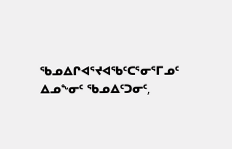ᖃᓄᐃᒋᐊᕐᔪᐊᖃᑦᑕᕐᓂᕐᒥᓄᑦ ᐃᓄᖕᓂᑦ ᖃᓄᐃᑦᑐᓂᑦ,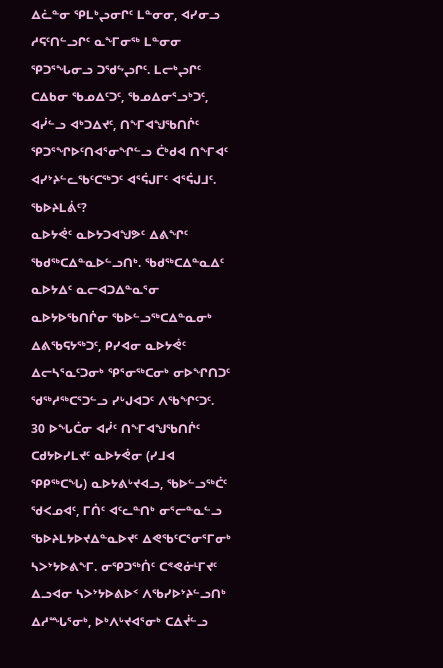ᐃᓛᓐᓂ ᕿᒪᒃᖢᓂᒋᑦ ᒪᓐᓂᓂ, ᐊᓯᓂᓗ ᓱᕋᑦᑎᓪᓗᒋᑦ ᓇᖕᒥᓂᖅ ᒪᓐᓂᓂ ᕿᑐᕐᖓᓂᓗ ᑐᖁᖦᖢᒋᑦ. ᒪᓕᒃᖢᒋᑦ ᑕᐃᑲᓂ ᖃᓄᐃᑦᑐᑦ, ᖃᓄᐃᓂᕐᓗᒃᑐᑦ, ᐊᓰᓪᓗ ᐊᒃᑐᐃᔪᑦ, ᑎᖕᒥᐊᖑᖃᑎᒌᑦ ᕿᑐᕐᖏᐅᑦᑎᐊᕐᓂᖏᓪᓗ ᑖᒃᑯᐊ ᑎᖕᒥᐊᑦ ᐊᓯᔾᔨᓪᓚᖃᑦᑕᖅᑐᑦ ᐊᕐᕌᒍᒥᑦ ᐊᕐᕌᒍᒧᑦ.
ᖃᐅᔨᒪᕖᑦ?
ᓇᐅᔭᕚᑦ ᓇᐅᔭᑐᐊᖑᕗᑦ ᐃᕕᖏᑦ ᖃᑯᖅᑕᐃᓐᓇᐅᓪᓗᑎᒃ. ᖃᑯᖅᑕᐃᓐᓇᐃᑦ ᓇᐅᔭᐃᑦ ᓇᓕᐊᑐᐃᓐᓇᕐᓂ ᓇᐅᔭᐅᖃᑎᒌᓂ ᖃᐅᓪᓗᖅᑕᐃᓐᓇᓂᒃ ᐃᕕᖃᕋᔭᖅᑐᑦ, ᑭᓯᐊᓂ ᓇᐅᔭᕚᑦ ᐃᓕᓴᕐᓇᑦᑐᓂᒃ ᕿᕐᓂᖅᑕᓂᒃ ᓂᐅᖏᑎᑐᑦ ᖁᖅᓱᖅᑕᕐᑐᓪᓗ ᓯᒡᒍᐊᑐᑦ ᐱᖃᖏᑦᑐᑦ.
30 ᐅᖓᑖᓂ ᐊᓰᑦ ᑎᖕᒥᐊᖑᖃᑎᒌᑦ ᑕᑯᔭᐅᓯᒪᔪᑦ ᓇᐅᔭᕚᓂ (ᓯᒧᐊ ᕿᑭᖅᑕᖓ) ᓇᐅᔭᕕᒡᔪᐊᓗ, ᖃᐅᓪᓗᖅᑖᑦ ᖁᐸᓄᐊᑦ, ᒥᑏᑦ ᐊᑦᓚᓐᑎᒃ ᓂᕐᓕᓐᓇᓪᓗ ᖃᐅᔨᒪᔭᐅᔪᐃᓐᓇᐅᔪᑦ ᐃᕙᖃᑦᑕᕐᓂᕐᒥᓂᒃ ᓴᐳᔾᔭᐅᕕᖕᒥ. ᓂᕿᑐᖅᑏᑦ ᑕᕝᕙᓃᒻᒥᔪᑦ ᐃᓗᐊᓂ ᓴᐳᔾᔭᐅᕕᐅᑉ ᐱᖃᓯᐅᔾᔨᓪᓗᑎᒃ ᐃᓱᙵᕐᓂᒃ, ᐅᒃᐱᒡᔪᐊᕐᓂᒃ ᑕᐃᔫᓪᓗ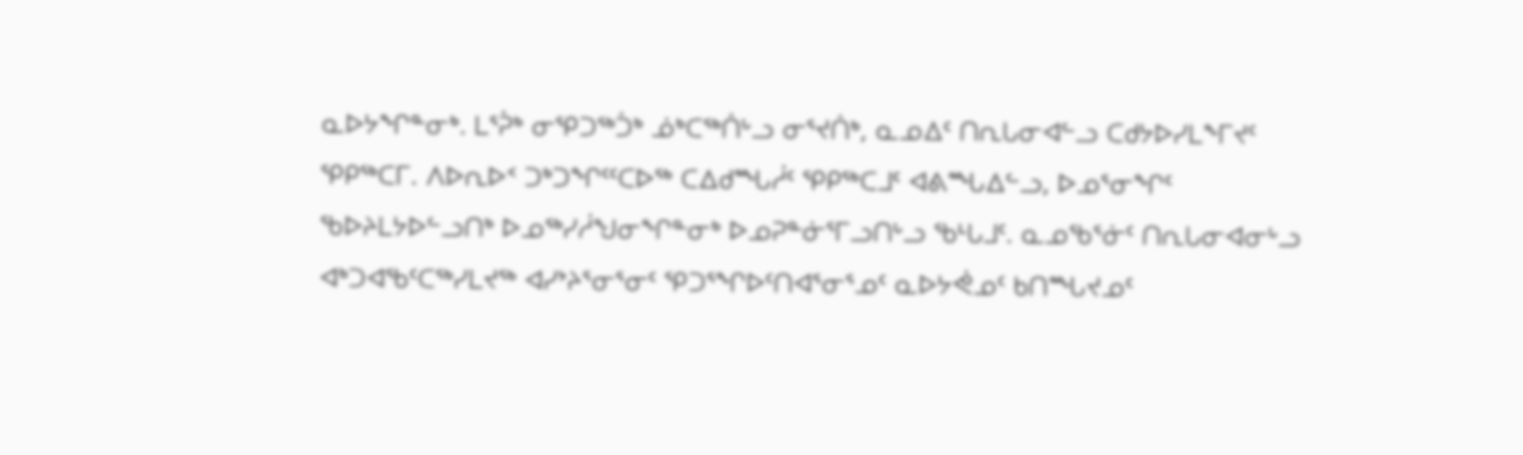ᓇᐅᔭᖏᓐᓂᒃ. ᒪᕐᕉᒃ ᓂᕿᑐᖅᑑᒃ ᓅᒃᑕᖅᑏᒡᓗ ᓂᕐᔪᑏᒃ, ᓇᓄᐃᑦ ᑎᕆᒐᓂᐊᓪᓗ ᑕᑯᔭᐅᓯᒪᖕᒥᔪᑦ ᕿᑭᖅᑕᒥ. ᐱᐅᕆᐅᑉ ᑐᒃᑐᖏᑦᑦᑕᐅᖅ ᑕᐃᑯᙵᓲᑦ ᕿᑭᖅᑕᒧᑦ ᐊᕕᙵᐃᓪᓗ, ᐅᓄᕐᓂᖏᑦ ᖃᐅᔨᒪᔭᐅᓪᓗᑎᒃ ᐅᓄᖅᓯᓲᖑᓂᖏᓐᓂᒃ ᐅᓄᕈᓐᓃᕐᒥᓗᑎᒡᓗ ᖃᒻᒐᒧᑦ. ᓇᓄᖃᕐᓃᑦ ᑎᕆᒐᓂᐊᓂᒡᓗ ᐊᒃᑐᐊᖃᑦᑕᖅᓯᒪᔪᖅ ᐊᓯᔾᔨᕐᓂᕐᓂᑦ ᕿᑐᕐᖏᐅᑦᑎᐊᕐᓂᕐᓄᑦ ᓇᐅᔭᕚᓄᑦ ᑲᑎᙵᔪᓄᑦ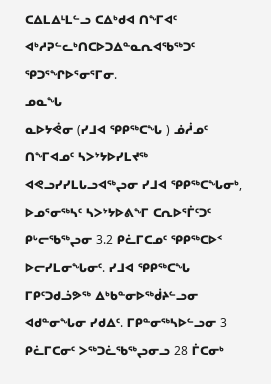ᑕᐃᒪᐃᒻᒪᓪᓗ ᑕᐃᒃᑯᐊ ᑎᖕᒥᐊᑦ ᐊᒃᓱᕈᓪᓚᒃᑎᑕᐅᑐᐃᓐᓇᕆᐊᖃᖅᑐᑦ ᕿᑐᕐᖏᐅᕐᓂᕐᒥᓂ.
ᓄᓇᖓ
ᓇᐅᔭᕚᓂ (ᓯᒧᐊ ᕿᑭᖅᑕᖓ ) ᓅᓲᓄᑦ ᑎᖕᒥᐊᓄᑦ ᓴᐳᔾᔭᐅᓯᒪᔪᖅ ᐊᕙᓗᓯᓯᒪᒐᓗᐊᖅᖢᓂ ᓯᒧᐊ ᕿᑭᖅᑕᖓᓂᒃ, ᐅᓄᕐᓂᖅᓴᑦ ᓴᐳᔾᔭᐅᕕᖕᒥ ᑕᕆᐅᕐᒦᑦᑐᑦ ᑭᒡᓕᖃᖅᖢᓂ 3.2 ᑭᓛᒥᑕᓄᑦ ᕿᑭᖅᑕᐅᑉ ᐅᓕᓯᒪᓂᖓᓂᑦ. ᓯᒧᐊ ᕿᑭᖅᑕᖓ ᒥᑭᑦᑐᑯᓘᕗᖅ ᐃᒃᑲᓐᓂᐅᖅᑰᔨᓪᓗᓂ ᐊᑯᓐᓂᖓᓂ ᓯᑯᐃᑦ. ᒥᑭᓐᓂᖅᓴᐅᓪᓗᓂ 3 ᑭᓛᒥᑕᓂᑦ ᐳᖅᑐᓛᖃᖅᖢᓂᓗ 28 ᒦᑕᓂᒃ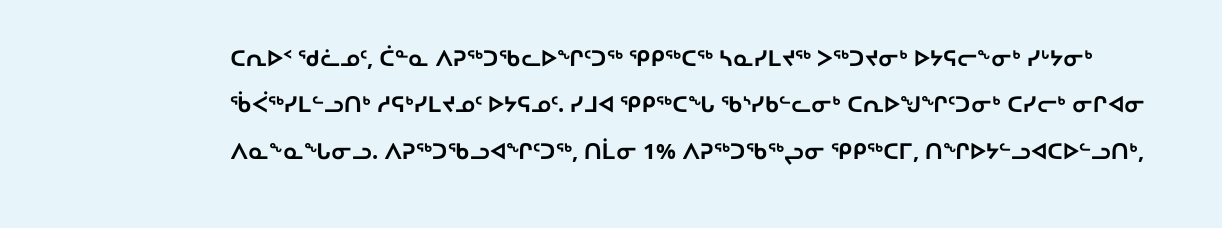ᑕᕆᐅᑉ ᖁᓛᓄᑦ, ᑖᓐᓇ ᐱᕈᖅᑐᖃᓚᐅᖏᑦᑐᖅ ᕿᑭᖅᑕᖅ ᓴᓇᓯᒪᔪᖅ ᐳᖅᑐᔪᓂᒃ ᐅᔭᕋᓕᖕᓂᒃ ᓯᒡᔭᓂᒃ ᖄᐹᖅᓯᒪᓪᓗᑎᒃ ᓱᕋᒃᓯᒪᔪᓄᑦ ᐅᔭᕋᓄᑦ. ᓯᒧᐊ ᕿᑭᖅᑕᖓ ᖃᔅᓯᑲᓪᓚᓂᒃ ᑕᕆᐅᖑᖏᑦᑐᓂᒃ ᑕᓯᓕᒃ ᓂᒋᐊᓂ ᐱᓇᖕᓇᖓᓂᓗ. ᐱᕈᖅᑐᖃᓗᐊᖏᑦᑐᖅ, ᑎᒫᓂ 1% ᐱᕈᖅᑐᖃᖅᖢᓂ ᕿᑭᖅᑕᒥ, ᑎᖏᐅᔭᓪᓗᐊᑕᐅᓪᓗᑎᒃ,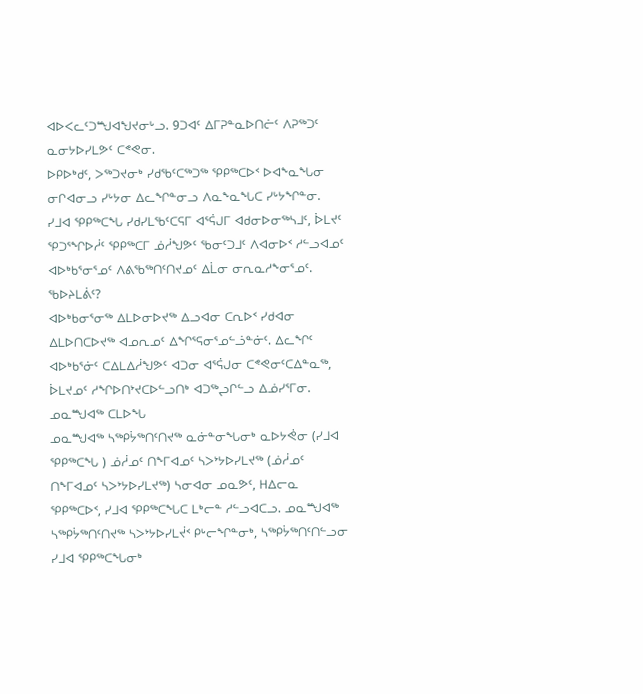ᐊᐅᐸᓚᑦᑐᙳᐊᖑᔪᓂᒡᓗ. 9ᑐᐊᑦ ᐃᒥᕈᓐᓇᐅᑎᓖᑦ ᐱᕈᖅᑐᑦ ᓇᓂᔭᐅᓯᒪᕗᑦ ᑕᕝᕙᓂ.
ᐅᑭᐅᒃᑯᑦ, ᐳᖅᑐᔪᓂᒃ ᓯᑯᖃᑦᑕᖅᑐᖅ ᕿᑭᖅᑕᐅᑉ ᐅᐊᖕᓇᖓᓂ ᓂᒋᐊᓂᓗ ᓯᒡᔭᓂ ᐃᓚᖏᓐᓂᓗ ᐱᓇᖕᓇᖓᑕ ᓯᒡᔭᖏᓐᓂ. ᓯᒧᐊ ᕿᑭᖅᑕᖓ ᓯᑯᓯᒪᖃᑦᑕᕋᒥ ᐊᕐᕌᒍᒥ ᐊᑯᓂᐅᓂᖅᓴᒧᑦ, ᐆᒪᔪᑦ ᕿᑐᕐᖏᐅᓲᑦ ᕿᑭᖅᑕᒥ ᓅᓲᖑᕗᑦ ᖃᓂᑦᑐᒧᑦ ᐱᐊᓂᐅᑉ ᓱᓪᓗᐊᓄᑦ ᐊᐅᒃᑲᕐᓂᕐᓄᑦ ᐱᕕᖃᖅᑎᑦᑎᔪᓄᑦ ᐃᒫᓂ ᓂᕆᓇᓱᖕᓂᕐᓄᑦ.
ᖃᐅᔨᒪᕖᑦ?
ᐊᐅᒃᑲᓂᕐᓂᖅ ᐃᒪᐅᓂᐅᔪᖅ ᐃᓗᐊᓂ ᑕᕆᐅᑉ ᓯᑯᐊᓂ ᐃᒪᐅᑎᑕᐅᔪᖅ ᐊᓄᕆᓄᑦ ᐃᖏᕐᕋᓂᕐᓄᓪᓘᓐᓃᑦ. ᐃᓚᖏᑦ ᐊᐅᒃᑲᕐᓃᑦ ᑕᐃᒪᐃᓲᖑᕗᑦ ᐊᑐᓂ ᐊᕐᕌᒍᓂ ᑕᕝᕙᓂᑦᑕᐃᓐᓇᖅ, ᐆᒪᔪᓄᑦ ᓱᖏᐅᑎᔾᔪᑕᐅᓪᓗᑎᒃ ᐊᑐᖅᖢᒋᓪᓗ ᐃᓅᓯᕐᒥᓂ.
ᓄᓇᙳᐊᖅ ᑕᒪᐅᖓ
ᓄᓇᙳᐊᖅ ᓴᖅᑭᔮᖅᑎᑦᑎᔪᖅ ᓇᓃᓐᓂᖓᓂᒃ ᓇᐅᔭᕚᓂ (ᓯᒧᐊ ᕿᑭᖅᑕᖓ ) ᓅᓲᓄᑦ ᑎᖕᒥᐊᓄᑦ ᓴᐳᔾᔭᐅᓯᒪᔪᖅ (ᓅᓲᓄᑦ ᑎᖕᒥᐊᓄᑦ ᓴᐳᔾᔭᐅᓯᒪᔪᖅ) ᓴᓂᐊᓂ ᓄᓇᕗᑦ, ᕼᐃᓕᓇ ᕿᑭᖅᑕᐅᑉ, ᓯᒧᐊ ᕿᑭᖅᑕᖓᑕ ᒪᒃᓕᓐ ᓱᓪᓗᐊᑕᓗ. ᓄᓇᙳᐊᖅ ᓴᖅᑭᔮᖅᑎᑦᑎᔪᖅ ᓴᐳᔾᔭᐅᓯᒪᔫᑉ ᑭᒡᓕᖏᓐᓂᒃ, ᓴᖅᑭᔮᖅᑎᑦᑎᓪᓗᓂ ᓯᒧᐊ ᕿᑭᖅᑕᖓᓂᒃ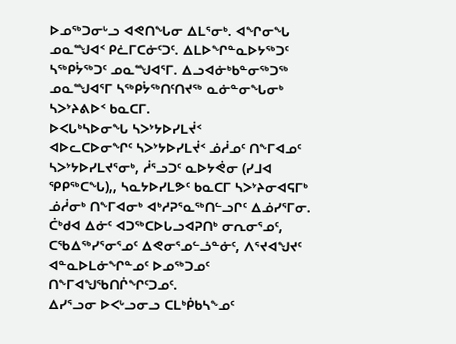ᐅᓄᖅᑐᓂᒡᓗ ᐊᕙᑎᖓᓂ ᐃᒪᕐᓂᒃ. ᐊᖏᓂᖓ ᓄᓇᙳᐊᑉ ᑭᓛᒥᑕᓃᑦᑐᑦ. ᐃᒪᐅᖏᓐᓇᐅᔭᖅᑐᑦ ᓴᖅᑭᔮᖅᑐᑦ ᓄᓇᙳᐊᕐᒥ. ᐃᓗᐊᓃᒃᑲᓐᓂᖅᑐᖅ ᓄᓇᙳᐊᕐᒥ ᓴᖅᑭᔮᖅᑎᑦᑎᔪᖅ ᓇᓃᓐᓂᖓᓂᒃ ᓴᐳᔾᔨᕕᐅᑉ ᑲᓇᑕᒥ.
ᐅᐸᒐᒃᓴᐅᓂᖓ ᓴᐳᔾᔭᐅᓯᒪᔫᑉ
ᐊᐅᓚᑕᐅᓂᖏᑦ ᓴᐳᔾᔭᐅᓯᒪᔫᑉ ᓅᓲᓄᑦ ᑎᖕᒥᐊᓄᑦ ᓴᐳᔾᔭᐅᓯᒪᔪᕐᓂᒃ, ᓲᕐᓗᑐᑦ ᓇᐅᔭᕚᓂ (ᓯᒧᐊ ᕿᑭᖅᑕᖓ),, ᓴᓇᔭᐅᓯᒪᕗᑦ ᑲᓇᑕᒥ ᓴᐳᔾᔨᓂᐊᕋᒥᒃ ᓅᓲᓂᒃ ᑎᖕᒥᐊᓂᒃ ᐊᒃᓱᕈᕐᓇᖅᑎᓪᓗᒋᑦ ᐃᓅᓯᕐᒥᓂ. ᑖᒃᑯᐊ ᐃᓃᑦ ᐊᑐᖅᑕᐅᒐᓗᐊᕈᑎᒃ ᓂᕆᓂᕐᓄᑦ, ᑕᖃᐃᖅᓯᕐᓂᕐᓄᑦ ᐃᕙᓂᕐᓄᓪᓘᓐᓃᑦ, ᐱᕐᔪᐊᖑᔪᑦ ᐊᓐᓇᐅᒪᓃᖏᓐᓄᑦ ᐅᓄᖅᑐᓄᑦ ᑎᖕᒥᐊᖑᖃᑎᒌᖏᑦᑐᓄᑦ.
ᐃᓯᕐᓗᓂ ᐅᐸᒡᓗᓂᓗ ᑕᒪᒃᑮᑲᓴᖕᓄᑦ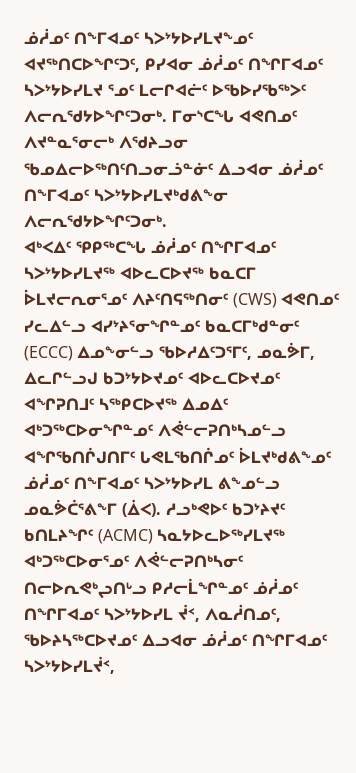ᓅᓲᓄᑦ ᑎᖕᒥᐊᓄᑦ ᓴᐳᔾᔭᐅᓯᒪᔪᖕᓄᑦ ᐊᔪᖅᑎᑕᐅᖏᑦᑐᑦ, ᑭᓯᐊᓂ ᓅᓲᓄᑦ ᑎᖏᒥᐊᓄᑦ ᓴᐳᔾᔭᐅᓯᒪᔪ ᕐᓄᑦ ᒪᓕᒋᐊᓖᑦ ᐅᖃᐅᓯᖃᖅᐳᑦ ᐱᓕᕆᖁᔭᐅᖏᑦᑐᓂᒃ. ᒥᓂᔅᑕᖓ ᐊᕙᑎᓄᑦ ᐱᔪᓐᓇᕐᓂᓕᒃ ᐱᖁᔨᓗᓂ ᖃᓄᐃᓕᐅᖅᑎᑦᑎᓗᓂᓘᓐᓃᑦ ᐃᓗᐊᓂ ᓅᓲᓄᑦ ᑎᖕᒥᐊᓄᑦ ᓴᐳᔾᔭᐅᓯᒪᔪᒃᑯᕕᖕᓂ ᐱᓕᕆᖁᔭᐅᖏᑦᑐᓂᒃ.
ᐊᒃᐸᐃᑦ ᕿᑭᖅᑕᖓ ᓅᓲᓄᑦ ᑎᖏᒥᐊᓄᑦ ᓴᐳᔾᔭᐅᓯᒪᔪᖅ ᐊᐅᓚᑕᐅᔪᖅ ᑲᓇᑕᒥ ᐆᒪᔪᓕᕆᓂᕐᓄᑦ ᐱᔨᑦᑎᕋᖅᑎᓂᑦ (CWS) ᐊᕙᑎᓄᑦ ᓯᓚᐃᓪᓗ ᐊᓯᔾᔨᕐᓂᖏᓐᓄᑦ ᑲᓇᑕᒥᒃᑯᓐᓂᑦ (ECCC) ᐃᓄᖕᓂᓪᓗ ᖃᐅᓱᐃᑦᑐᕐᒥᑦ, ᓄᓇᕘᒥ, ᐃᓚᒋᓪᓗᒍ ᑲᑐᔾᔭᐅᔪᓄᑦ ᐊᐅᓚᑕᐅᔪᓄᑦ ᐊᖏᕈᑎᒧᑦ ᓴᖅᑭᑕᐅᔪᖅ ᐃᓄᐃᑦ ᐊᒃᑐᖅᑕᐅᓂᖏᓐᓄᑦ ᐱᕚᓪᓕᕈᑎᒃᓴᓄᓪᓗ ᐊᖏᖃᑎᒌᒍᑎᒥᑦ ᒐᕙᒪᖃᑎᒌᓄᑦ ᐆᒪᔪᒃᑯᕕᖕᓄᑦ ᓅᓲᓄᑦ ᑎᖕᒥᐊᓄᑦ ᓴᐳᔾᔭᐅᓯᒪ ᕕᖕᓄᓪᓗ ᓄᓇᕘᑖᕐᕕᖕᒥ (ᐄᐸ). ᓱᓗᒃᕙᐅᑦ ᑲᑐᔾᔨᔪᑦ ᑲᑎᒪᔨᖏᑦ (ACMC) ᓴᓇᔭᐅᓚᐅᖅᓯᒪᔪᖅ ᐊᒃᑐᖅᑕᐅᓂᕐᓄᑦ ᐱᕚᓪᓕᕈᑎᒃᓴᓂᑦ ᑎᓕᐅᕆᕙᒃᖢᑎᒡᓗ ᑭᓱᓕᒫᖏᓐᓄᑦ ᓅᓲᓄᑦ ᑎᖏᒥᐊᓄᑦ ᓴᐳᔾᔭᐅᓯᒪ ᔫᑉ, ᐱᓇᓲᑎᓄᑦ, ᖃᐅᔨᓴᖅᑕᐅᔪᓄᑦ ᐃᓗᐊᓂ ᓅᓲᓄᑦ ᑎᖏᒥᐊᓄᑦ ᓴᐳᔾᔭᐅᓯᒪᔫᑉ,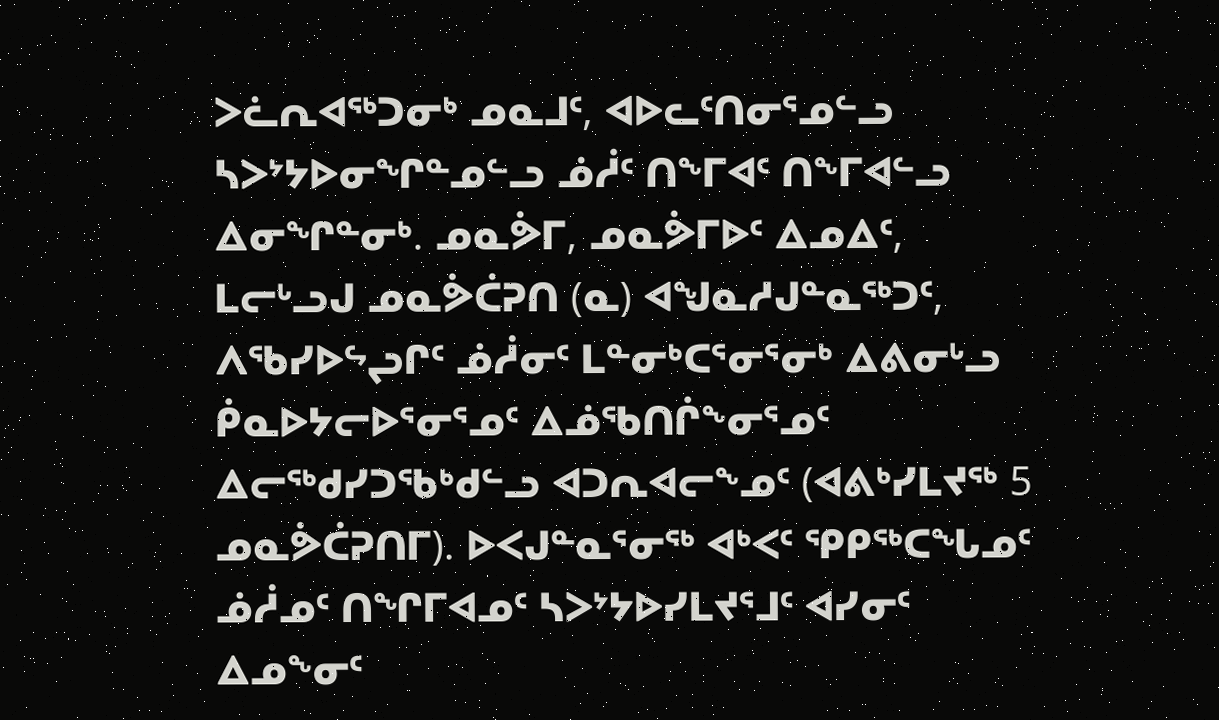ᐳᓛᕆᐊᖅᑐᓂᒃ ᓄᓇᒧᑦ, ᐊᐅᓚᑦᑎᓂᕐᓄᓪᓗ ᓴᐳᔾᔭᐅᓂᖏᓐᓄᓪᓗ ᓅᓲᑦ ᑎᖕᒥᐊᑦ ᑎᖕᒥᐊᓪᓗ ᐃᓂᖏᓐᓂᒃ. ᓄᓇᕘᒥ, ᓄᓇᕘᒥᐅᑦ ᐃᓄᐃᑦ, ᒪᓕᒡᓗᒍ ᓄᓇᕘᑖᕈᑎ (ᓇ) ᐊᖑᓇᓱᒍᓐᓇᖅᑐᑦ, ᐱᖃᓯᐅᖦᖢᒋᑦ ᓅᓲᓂᑦ ᒪᓐᓂᒃᑕᕐᓂᕐᓂᒃ ᐃᕕᓂᒡᓗ ᑮᓇᐅᔭᓕᐅᕐᓂᕐᓄᑦ ᐃᓅᖃᑎᒌᖕᓂᕐᓄᑦ ᐃᓕᖅᑯᓯᑐᖃᒃᑯᓪᓗ ᐊᑐᕆᐊᓕᖕᓄᑦ (ᐊᕕᒃᓯᒪᔪᖅ 5 ᓄᓇᕘᑖᕈᑎᒥ). ᐅᐸᒍᓐᓇᕐᓂᖅ ᐊᒃᐸᑦ ᕿᑭᖅᑕᖓᓄᑦ ᓅᓲᓄᑦ ᑎᖏᒥᐊᓄᑦ ᓴᐳᔾᔭᐅᓯᒪᔪᕐᒧᑦ ᐊᓯᓂᑦ ᐃᓄᖕᓂᑦ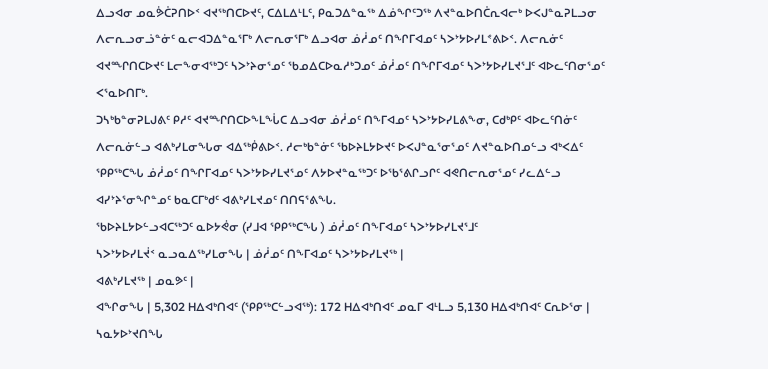ᐃᓗᐊᓂ ᓄᓇᕘᑖᕈᑎᐅᑉ ᐊᔪᖅᑎᑕᐅᔪᑦ, ᑕᐃᒪᐃᒻᒪᑦ, ᑭᓇᑐᐃᓐᓇᖅ ᐃᓅᖏᑦᑐᖅ ᐱᔪᓐᓇᐅᑎᑖᕆᐊᓕᒃ ᐅᐸᒍᓐᓇᕈᒪᓗᓂ ᐱᓕᕆᓗᓂᓘᓐᓃᑦ ᓇᓕᐊᑐᐃᓐᓇᕐᒥᒃ ᐱᓕᕆᓂᕐᒥᒃ ᐃᓗᐊᓂ ᓅᓲᓄᑦ ᑎᖏᒥᐊᓄᑦ ᓴᐳᔾᔭᐅᓯᒪᕝᕕᐅᑉ. ᐱᓕᕆᓃᑦ ᐊᔪᙱᑎᑕᐅᔪᑦ ᒪᓕᖕᓂᐊᖅᑐᑦ ᓴᐳᔾᔨᓂᕐᓄᑦ ᖃᓄᐃᑕᐅᓇᓱᒃᑐᓄᑦ ᓅᓲᓄᑦ ᑎᖏᒥᐊᓄᑦ ᓴᐳᔾᔭᐅᓯᒪᔪᕐᒧᑦ ᐊᐅᓚᑦᑎᓂᕐᓄᑦ ᐸᕐᓇᐅᑎᒥᒃ.
ᑐᓴᒃᑲᓐᓂᕈᒪᒍᕕᑦ ᑭᓱᑦ ᐊᔪᙱᑎᑕᐅᖕᒪᖔᑕ ᐃᓗᐊᓂ ᓅᓲᓄᑦ ᑎᖕᒥᐊᓄᑦ ᓴᐳᔾᔭᐅᓯᒪᕕᖕᓂ, ᑕᑯᒃᑭᑦ ᐊᐅᓚᑦᑎᓃᑦ ᐱᓕᕆᓃᓪᓗ ᐊᕕᒃᓯᒪᓂᖓᓂ ᐊᐃᖅᑮᕕᐅᑉ. ᓱᓕᒃᑲᓐᓃᑦ ᖃᐅᔨᒪᔭᐅᔪᑦ ᐅᐸᒍᓐᓇᕐᓂᕐᓄᑦ ᐱᔪᓐᓇᐅᑎᓄᓪᓗ ᐊᒃᐸᐃᑦ ᕿᑭᖅᑕᖓ ᓅᓲᓄᑦ ᑎᖏᒥᐊᓄᑦ ᓴᐳᔾᔭᐅᓯᒪᔪᕐᓄᑦ ᐱᔭᐅᔪᓐᓇᖅᑐᑦ ᐅᖃᕐᕕᒋᓗᒋᑦ ᐊᕙᑎᓕᕆᓂᕐᓄᑦ ᓯᓚᐃᓪᓗ ᐊᓯᔾᔨᕐᓂᖏᓐᓄᑦ ᑲᓇᑕᒥᒃᑯᑦ ᐊᕕᒃᓯᒪᔪᓄᑦ ᑎᑎᕋᕐᕕᖓ.
ᖃᐅᔨᒪᔭᐅᓪᓗᐊᑕᖅᑐᑦ ᓇᐅᔭᕚᓂ (ᓯᒧᐊ ᕿᑭᖅᑕᖓ ) ᓅᓲᓄᑦ ᑎᖕᒥᐊᓄᑦ ᓴᐳᔾᔭᐅᓯᒪᔪᕐᒧᑦ
ᓴᐳᔾᔭᐅᓯᒪᔫᑉ ᓇᓗᓇᐃᖅᓯᒪᓂᖓ | ᓅᓲᓄᑦ ᑎᖕᒥᐊᓄᑦ ᓴᐳᔾᔭᐅᓯᒪᔪᖅ |
ᐊᕕᒃᓯᒪᔪᖅ | ᓄᓇᕗᑦ |
ᐊᖏᓂᖓ | 5,302 ᕼᐃᐊᒃᑎᐊᑦ (ᕿᑭᖅᑕᓪᓗᐊᖅ): 172 ᕼᐃᐊᒃᑎᐊᑦ ᓄᓇᒥ ᐊᒻᒪᓗ 5,130 ᕼᐃᐊᒃᑎᐊᑦ ᑕᕆᐅᕐᓂ |
ᓴᓇᔭᐅᔾᔪᑎᖓ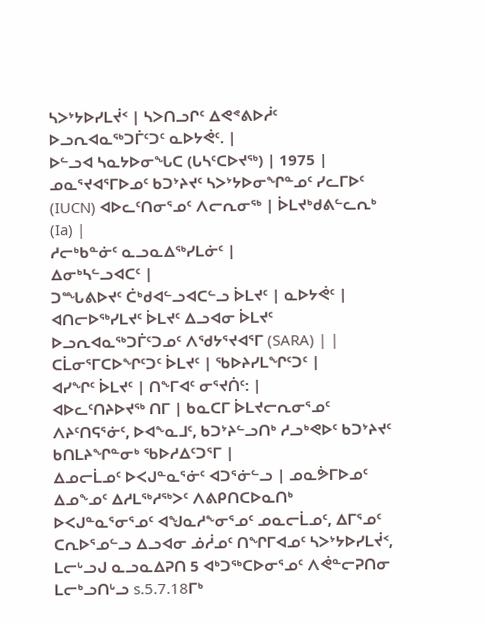ᓴᐳᔾᔭᐅᓯᒪᔫᑉ | ᓴᐳᑎᓗᒋᑦ ᐃᕙᕝᕕᐅᓲᑦ ᐅᓗᕆᐊᓇᖅᑐᒦᑦᑐᑦ ᓇᐅᔭᕚᑦ. |
ᐅᓪᓗᐊ ᓴᓇᔭᐅᓂᖓᑕ (ᒐᓴᑦᑕᐅᔪᖅ) | 1975 |
ᓄᓇᕐᔪᐊᕐᒥᐅᓄᑦ ᑲᑐᔾᔨᔪᑦ ᓴᐳᔾᔭᐅᓂᖏᓐᓄᑦ ᓯᓚᒥᐅᑦ (IUCN) ᐊᐅᓚᑦᑎᓂᕐᓄᑦ ᐱᓕᕆᓂᖅ | ᐆᒪᔪᒃᑯᕕᓪᓚᕆᒃ (Ia) |
ᓱᓕᒃᑲᓐᓃᑦ ᓇᓗᓇᐃᖅᓯᒪᓃᑦ |
ᐃᓂᒃᓴᓪᓗᐊᑕᑦ |
ᑐᙵᕕᐅᔪᑦ ᑖᒃᑯᐊᓪᓗᐊᑕᓪᓗ ᐆᒪᔪᑦ | ᓇᐅᔭᕚᑦ |
ᐊᑎᓕᐅᖅᓯᒪᔪᑦ ᐆᒪᔪᑦ ᐃᓗᐊᓂ ᐆᒪᔪᑦ ᐅᓗᕆᐊᓇᖅᑐᒦᑦᑐᓄᑦ ᐱᖁᔭᕐᔪᐊᕐᒥ (SARA) | |
ᑕᒫᓂᕐᒥᑕᐅᖏᑦᑐᑦ ᐆᒪᔪᑦ | ᖃᐅᔨᓯᒪᖏᑦᑐᑦ |
ᐊᓯᖏᑦ ᐆᒪᔪᑦ | ᑎᖕᒥᐊᑦ ᓂᕐᔪᑏᑦ: |
ᐊᐅᓚᑦᑎᔨᐅᔪᖅ ᑎᒥ | ᑲᓇᑕᒥ ᐆᒪᔪᓕᕆᓂᕐᓄᑦ ᐱᔨᑦᑎᕋᕐᓃᑦ, ᐅᐊᖕᓇᒧᑦ, ᑲᑐᔾᔨᓪᓗᑎᒃ ᓱᓗᒃᕙᐅᑦ ᑲᑐᔾᔨᔪᑦ ᑲᑎᒪᔨᖏᓐᓂᒃ ᖃᐅᓱᐃᑦᑐᕐᒥ |
ᐃᓄᓕᒫᓄᑦ ᐅᐸᒍᓐᓇᕐᓃᑦ ᐊᑐᕐᓃᓪᓗ | ᓄᓇᕘᒥᐅᓄᑦ ᐃᓄᖕᓄᑦ ᐃᓱᒪᖅᓱᖅᐳᑦ ᐱᕕᑭᑎᑕᐅᓇᑎᒃ ᐅᐸᒍᓐᓇᕐᓂᕐᓄᑦ ᐊᖑᓇᓱᖕᓂᕐᓄᑦ ᓄᓇᓕᒫᓄᑦ, ᐃᒥᕐᓄᑦ ᑕᕆᐅᕐᓄᓪᓗ ᐃᓗᐊᓂ ᓅᓲᓄᑦ ᑎᖏᒥᐊᓄᑦ ᓴᐳᔾᔭᐅᓯᒪᔫᑉ, ᒪᓕᒡᓗᒍ ᓇᓗᓇᐃᕈᑎ 5 ᐊᒃᑐᖅᑕᐅᓂᕐᓄᑦ ᐱᕚᓐᓕᕈᑎᓂ ᒪᓕᒃᓗᑎᒡᓗ s.5.7.18ᒥᒃ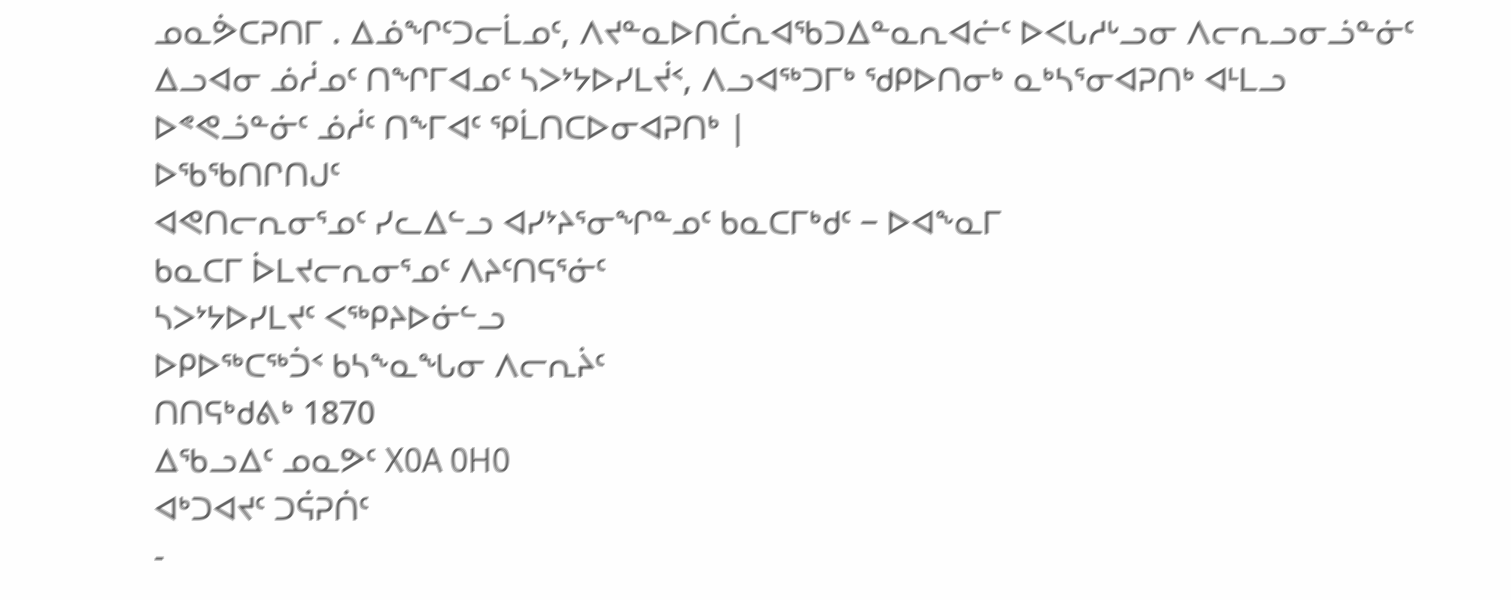ᓄᓇᕘᑕᕈᑎᒥ . ᐃᓅᖏᑦᑐᓕᒫᓄᑦ, ᐱᔪᓐᓇᐅᑎᑖᕆᐊᖃᑐᐃᓐᓇᕆᐊᓖᑦ ᐅᐸᒐᓱᒡᓗᓂ ᐱᓕᕆᓗᓂᓘᓐᓃᑦ ᐃᓗᐊᓂ ᓅᓲᓄᑦ ᑎᖏᒥᐊᓄᑦ ᓴᐳᔾᔭᐅᓯᒪᔫᑉ, ᐱᓗᐊᖅᑐᒥᒃ ᖁᑭᐅᑎᓂᒃ ᓇᒃᓴᕐᓂᐊᕈᑎᒃ ᐊᒻᒪᓗ ᐅᕝᕙᓘᓐᓃᑦ ᓅᓲᑦ ᑎᖕᒥᐊᑦ ᕿᒫᑎᑕᐅᓂᐊᕈᑎᒃ |
ᐅᖃᖃᑎᒋᑎᒍᑦ
ᐊᕙᑎᓕᕆᓂᕐᓄᑦ ᓯᓚᐃᓪᓗ ᐊᓯᔾᔨᕐᓂᖏᓐᓄᑦ ᑲᓇᑕᒥᒃᑯᑦ − ᐅᐊᖕᓇᒥ
ᑲᓇᑕᒥ ᐆᒪᔪᓕᕆᓂᕐᓄᑦ ᐱᔨᑦᑎᕋᕐᓃᑦ
ᓴᐳᔾᔭᐅᓯᒪᔪᑦ ᐸᖅᑭᔨᐅᓃᓪᓗ
ᐅᑭᐅᖅᑕᖅᑑᑉ ᑲᓴᖕᓇᖓᓂ ᐱᓕᕆᔩᑦ
ᑎᑎᕋᒃᑯᕕᒃ 1870
ᐃᖃᓗᐃᑦ ᓄᓇᕗᑦ X0A 0H0
ᐊᒃᑐᐊᔪᑦ ᑐᕌᕈᑏᑦ
-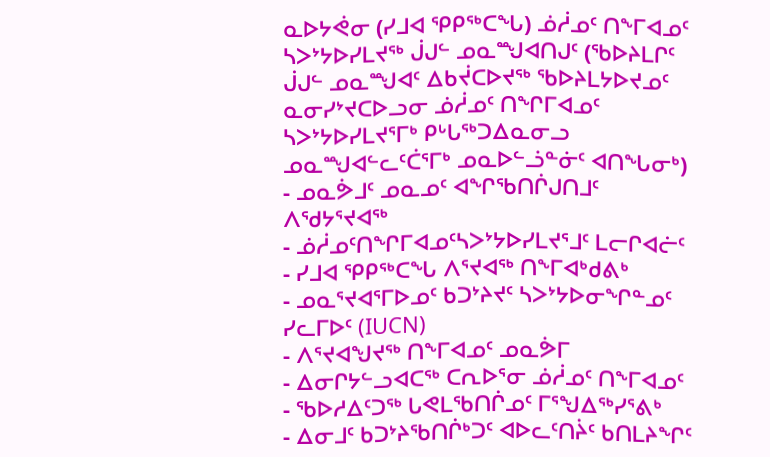ᓇᐅᔭᕚᓂ (ᓯᒧᐊ ᕿᑭᖅᑕᖓ) ᓅᓲᓄᑦ ᑎᖕᒥᐊᓄᑦ ᓴᐳᔾᔭᐅᓯᒪᔪᖅ ᒎᒍᓪ ᓄᓇᙳᐊᑎᒍᑦ (ᖃᐅᔨᒪᒋᑦ ᒎᒍᓪ ᓄᓇᙳᐊᑦ ᐃᑲᔫᑕᐅᔪᖅ ᖃᐅᔨᒪᔭᐅᔪᓄᑦ ᓇᓂᓯᔾᔪᑕᐅᓗᓂ ᓅᓲᓄᑦ ᑎᖏᒥᐊᓄᑦ ᓴᐳᔾᔭᐅᓯᒪᔪᕐᒥᒃ ᑭᒡᒐᖅᑐᐃᓇᓂᓗ ᓄᓇᙳᐊᓪᓚᑦᑖᕐᒥᒃ ᓄᓇᐅᓪᓘᓐᓃᑦ ᐊᑎᖓᓂᒃ)
- ᓄᓇᕘᒧᑦ ᓄᓇᓄᑦ ᐊᖏᖃᑎᒌᒍᑎᒧᑦ ᐱᖁᔭᕐᔪᐊᖅ
- ᓅᓲᓄᑦᑎᖏᒥᐊᓄᑦᓴᐳᔾᔭᐅᓯᒪᔪᕐᒧᑦ ᒪᓕᒋᐊᓖᑦ
- ᓯᒧᐊ ᕿᑭᖅᑕᖓ ᐱᕐᔪᐊᖅ ᑎᖕᒥᐊᒃᑯᕕᒃ
- ᓄᓇᕐᔪᐊᕐᒥᐅᓄᑦ ᑲᑐᔾᔨᔪᑦ ᓴᐳᔾᔭᐅᓂᖏᓐᓄᑦ ᓯᓚᒥᐅᑦ (IUCN)
- ᐱᕐᔪᐊᖑᔪᖅ ᑎᖕᒥᐊᓄᑦ ᓄᓇᕘᒥ
- ᐃᓂᒋᔭᓪᓗᐊᑕᖅ ᑕᕆᐅᕐᓂ ᓅᓲᓄᑦ ᑎᖕᒥᐊᓄᑦ
- ᖃᐅᓱᐃᑦᑐᖅ ᒐᕙᒪᖃᑎᒌᓄᑦ ᒥᕐᖑᐃᖅᓯᕐᕕᒃ
- ᐃᓂᒧᑦ ᑲᑐᔾᔨᖃᑎᒌᒃᑐᑦ ᐊᐅᓚᑦᑎᔩᑦ ᑲᑎᒪᔨᖏᑦ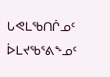ᒐᕙᒪᖃᑎᒌᓄᑦ ᐆᒪᔪᖃᕐᕕᖕᓄᑦ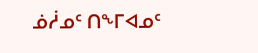ᓅᓲᓄᑦ ᑎᖕᒥᐊᓄᑦ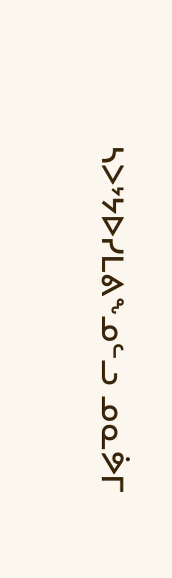ᓴᐳᔾᔭᐅᓯᒪᕕᖕᓄᓪᓗ ᓄᓇᕘᒥ